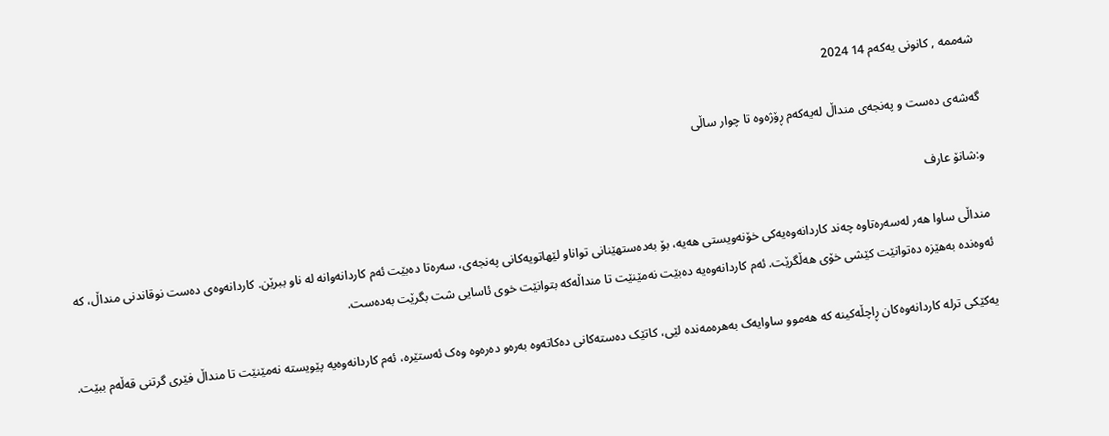شەممە , كانونی یه‌كه‌م 14 2024

گەشەی دەست و پەنجەی منداڵ لەیەکەم ڕۆژەوە تا چوار ساڵی

و:شانۆ عارف

منداڵی ساوا هەر لەسەرەتاوە چەند کاردانەوەیەکی خۆنەویستی هەیە، بۆ بەدەستهێنانی تواناو لێهاتویەکانی پەنجەی، سەرەتا دەبێت ئەم کاردانەوانە لە ناو ببرێن. کاردانەوەی دەست نوقاندنی منداڵ، کە ئەوەندە بەهێزە دەتوانێت کێشی خۆی هەڵگرێت. ئەم کاردانەوەیە دەبێت نەمێنێت تا منداڵەکە بتوانێت خوی ئاسایی شت بگرێت بەدەست.

یەکێکی ترلە کاردانەوەکان ڕاچڵەکینە کە هەموو ساوایەک بەهرەمەندە لێی، کاتێک دەستەکانی دەکاتەوە بەرەو دەرەوە وەک ئەستێرە، ئەم کاردانەوەیە پێویستە نەمێنێت تا منداڵ فێری گرتنی قەڵەم ببێت.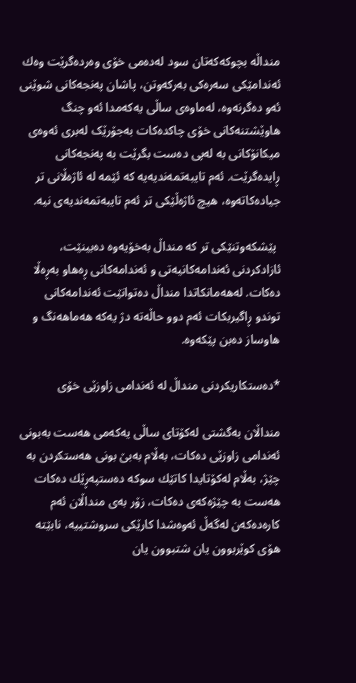منداڵە بچوکەکەتان سود لەدەمی خۆی وەردەگرێت وەك ئەندامێکی سەرەکی بەرکەوتن، پاشان پەنجەکانی شوێنی ئەو دەگرنەوە، لەماوەی ساڵی یەکەمدا ئەو چنگ هاوێشتنەکانی خۆی چاکدەکات بەجۆرێک لەبری ئەوەی میکانۆکانی بە لەپی دەست بگرێت بە پەنجەکانی ڕایدەگرێت. ئەم تایبەتمەندیەیە کە ئێمە لە ئاژەڵانی تر جیادەکاتەوە، هیچ ئاژەڵێکی تر ئەم تایبەتمەندیەی نیە.

 پێشکەوتنێکی تر کە منداڵ بەخۆیەوە دەبینێت، ئازادکردنی ئەندامەکانیەتی و ئەندامەکانی ڕەهاو بەڕەڵا دەکات. لەهەمانكاتدا منداڵ دەتوانێت ئەندامەکانی توندو ڕاگیربکات ئەم دوو حاڵەتە دژ یەکە هەماهەنگ و هاوساز دەبن پێکەوە.

*دەستکاریکردنی منداڵ لە ئەندامی زاوزێی خۆی

منداڵان بەگشتی لەکۆتای ساڵی یەکەمی هەست بەبونی ئەندامی زاوزێی دەکات، بەڵام بەبێ بونی هەستکردن بە چێژ، بەڵام لەکۆتایدا كاتێك سوكە دەستپەڕێك دەكات هەست بە چێژەکەی دەکات، زۆر بەی منداڵان ئەم کارەدەکەن لەگەڵ ئەوەشدا کارێکی سروشتییە، نابێتە هۆی کوێربوون یان شتبوون یان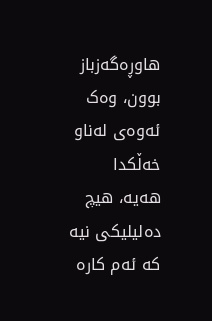هاوڕەگەزباز بوون، وەک ئەوەی لەناو خەڵکدا هەیە، هیچ دەلیلیکی نیە کە ئەم کارە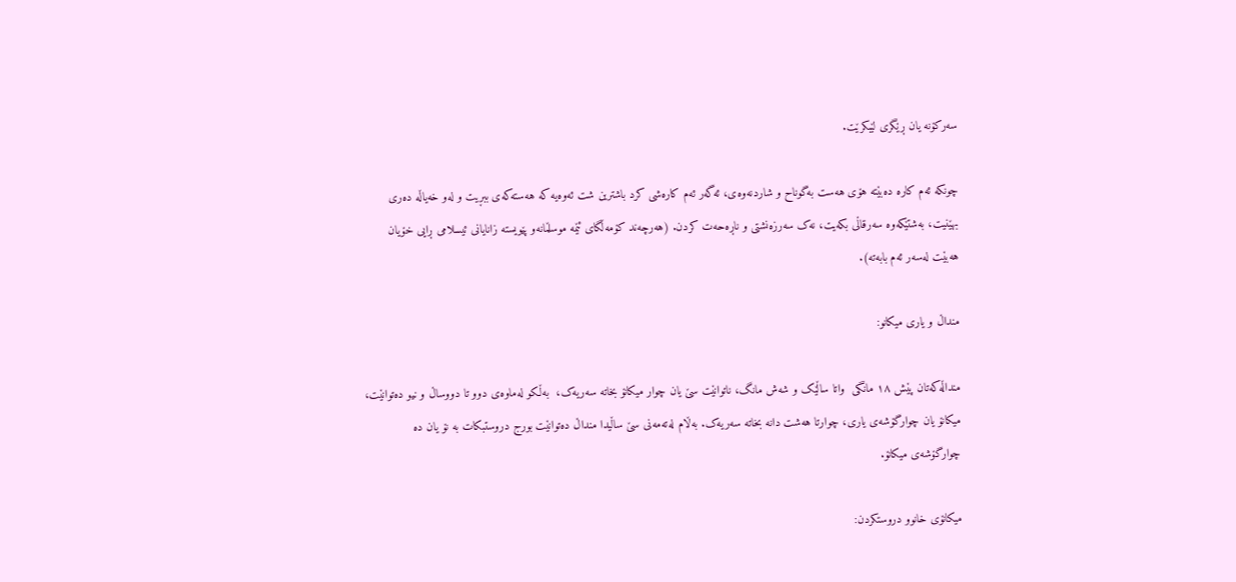سەرکۆنە یان ڕێگری لێبکرێت.

چونکە ئەم کارە دەبێتە هۆی هەست بەگوناح و شاردنەوەی، ئەگەر ئەم کارەشی کرد باشترین شت ئەوەیە کە هەستەکەی ببڕیت و لەو خەیاڵە دەری بهێنیت، بەشتێکەوە سەرقاڵی بکەیت، نەک سەرزەنشتی و ناڕەحەت کردن. (هەرچەند کۆمەڵگای ئێمە موسڵمانەو پێویستە زانایانی ئیسلامی ڕایی خۆیان هەبێت لەسەر ئەم بابەتە).

منداڵ و یاری میکانو:

منداڵەکەتان پێش ۱٨ مانگی  واتا ساڵێک و شەش مانگ، ناتوانێت سێ یان چوار میکانۆ بخاتە سەریەک،  بەڵکو لەماوەی دوو تا دووساڵ و نیو دەتوانێت، میکانۆ یان چوارگۆشەی یاری، چوارتا هەشت دانە بخاتە سەریەک. بەڵام لەتەمەنی سێ ساڵیدا منداڵ دەتوانێت بورج دروستبکات بە نۆ یان دە چوارگۆشەی میکانۆ.

میکانۆی خانوو دروستکردن: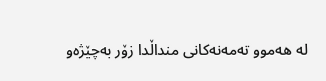لە هەموو تەمەنەکانی منداڵدا زۆر بەچێژەو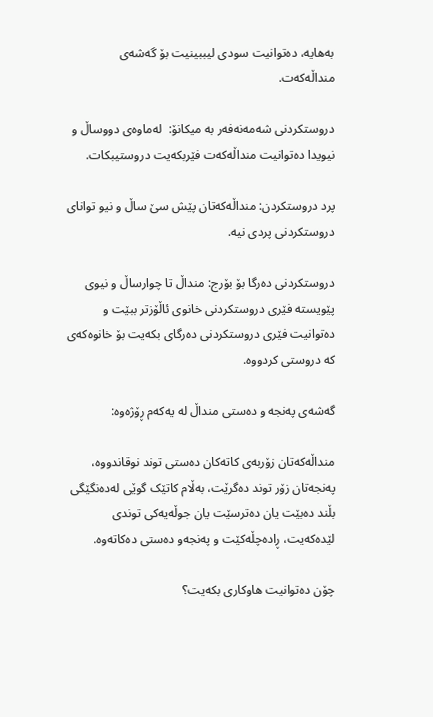بەهایە، دەتوانیت سودی لیببینیت بۆ گەشەی منداڵەکەت.

دروستکردنی شەمەنەفەر بە میکانۆ:  لەماوەی دووساڵ و نیویدا دەتوانیت منداڵەکەت فێربکەیت دروستیبکات.

پرد دروستکردن: منداڵەکەتان پێش سێ ساڵ و نیو توانای دروستکردنی پردی نیە.

دروستکردنی دەرگا بۆ بۆرج: منداڵ تا چوارساڵ و نیوی پێویستە فێری دروستکردنی خانوی ئاڵۆزتر ببێت و دەتوانیت فێری دروستکردنی دەرگای بکەیت بۆ خانوەکەی کە دروستی کردووە.

گەشەی پەنجە و دەستی منداڵ لە یەکەم ڕۆژەوە:

منداڵەکەتان زۆربەی کاتەکان دەستی توند نوقاندووە،  پەنجەتان زۆر توند دەگرێت، بەڵام کاتێک گوێی لەدەنگێگی بڵند دەبێت یان دەترسێت یان جوڵەیەکی توندی لێدەکەیت، ڕادەچڵەکێت و پەنجەو دەستی دەکاتەوە.

چۆن دەتوانیت هاوکاری بکەیت؟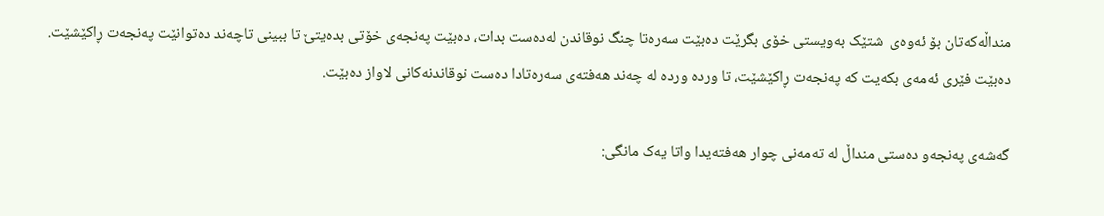منداڵەکەتان بۆ ئەوەی  شتێک بەویستی خۆی بگرێت دەبێت سەرەتا چنگ نوقاندن لەدەست بدات، دەبێت پەنجەی خۆتی بدەیتێ تا ببینی تاچەند دەتوانێت پەنجەت ڕاکێشێت. دەبێت فێری ئەمەی بکەیت کە پەنجەت ڕاکێشێت، تا وردە وردە لە چەند هەفتەی سەرەتادا دەست نوقاندنەکانی لاواز دەبێت.

گەشەی پەنجەو دەستی منداڵ لە تەمەنی چوار هەفتەیدا واتا یەک مانگی: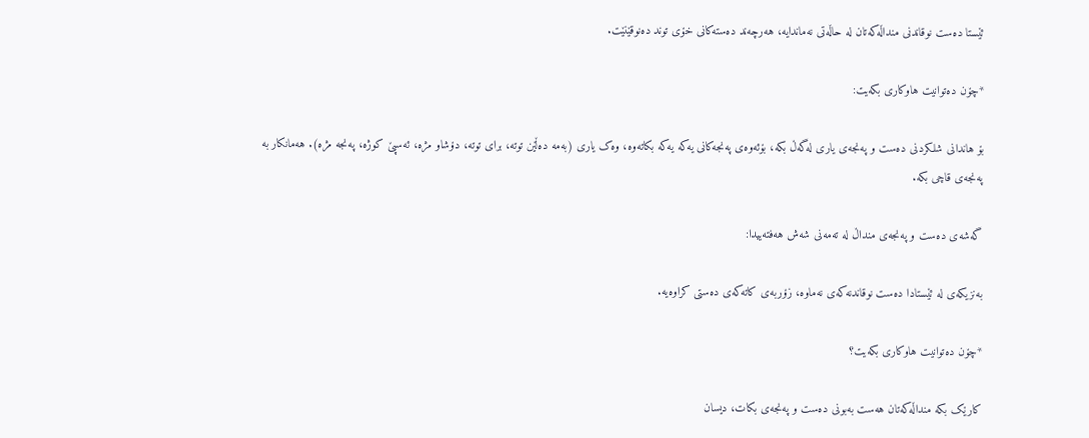ئێستا دەست نوقاندنی منداڵەکەتان لە حاڵەتی نەماندایە، هەرچەند دەستەکانی خۆی توند دەنوقێنێت.

*چۆن دەتوانیت هاوکاری بکەیت:

بۆ هاندانی شلکردنی دەست و پەنجەی یاری لەگەڵ بکە، بۆئەوەی پەنجەکانی یەکە یەکە بکاتەوە، وەک یاری (بەمە دەڵێن توتە، برای توتە، دۆشاو مژە، ئەسپێ کوژە، پەنجە مژە). هەمانکار بە پەنجەی قاچی بکە.

گەشەی دەست و پەنجەی منداڵ لە تەمەنی شەش هەفتەییدا:

بەنزیکەی لە ئێستادا دەست نوقاندنەکەی نەماوە، زۆربەی کاتەکەی دەستی کراوەیە.

*چۆن دەتوانیت هاوکاری بکەیت؟

کارێک بکە منداڵەکەتان هەست بەبونی دەست و پەنجەی بکات، دیسان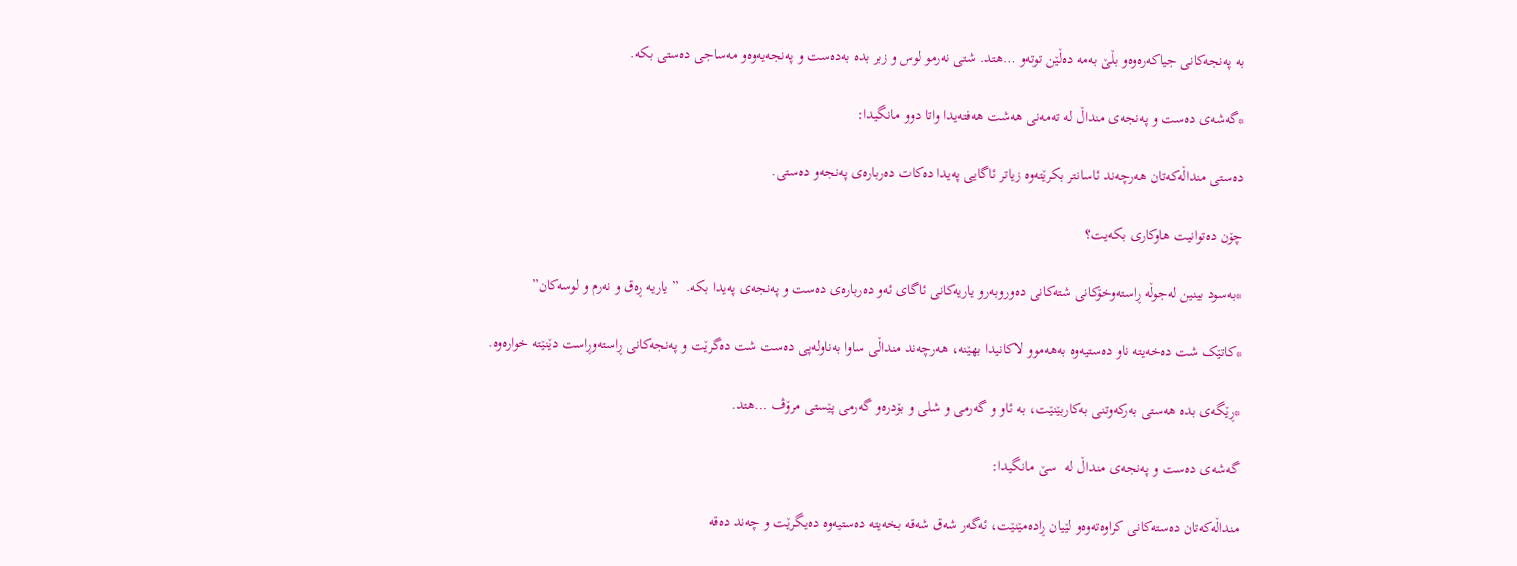بە پەنجەکانی جیاکەرەوەو بڵێ بەمە دەڵێن توتەو …هتد. شتی نەرمو لوس و زبر بدە بەدەست و پەنجەیەوەو مەساجی دەستی بکە.

*گەشەی دەست و پەنجەی منداڵ لە تەمەنی هەشت هەفتەیدا واتا دوو مانگیدا:

دەستی منداڵەکەتان هەرچەند ئاسانتر بکرێتەوە زیاتر ئاگایی پەیدا دەکات دەربارەی پەنجەو دەستی.

چۆن دەتوانیت هاوکاری بکەیت؟

*بەسود بینین لەجوڵە ڕاستەوخۆکانی شتەکانی دەوروبەرو یاریەکانی ئاگای ئەو دەربارەی دەست و پەنجەی پەیدا بکە.  ” یاریە ڕەق و نەرم و لوسەکان”

*کاتێک شت دەخەیتە ناو دەستیەوە بەهەموو لاکانیدا بهێنە، هەرچەند منداڵی ساوا بەناولەپی دەست شت دەگرێت و پەنجەکانی ڕاستەوڕاست دێنێتە خوارەوە.

*ڕێگەی بدە هەستی بەرکەوتنی بەکاربێنێت، بە ئاو و گەرمی و شلی و بۆدرەو گەرمی پێستی مرۆڤ …هتد.

گەشەی دەست و پەنجەی منداڵ لە  سێ مانگیدا:

منداڵەکەتان دەستەکانی کراوەتەوەو لێیان ڕادەمێنێت، ئەگەر شەق شەقە بخەیتە دەستیەوە دەیگرێت و چەند دەقە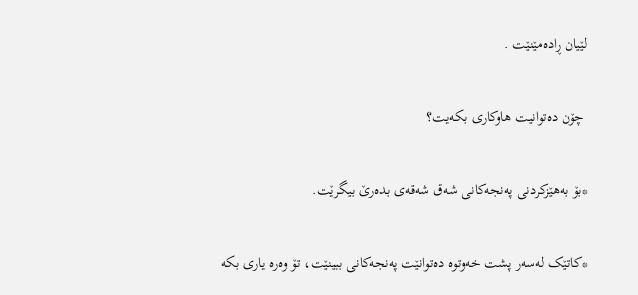لێیان ڕادەمێنێت .

 چۆن دەتوانیت هاوکاری بکەیت؟

*بۆ بەهێزکردنی پەنجەکانی شەق شەقەی بدەرێ بیگرێت.

*کاتێک لەسەر پشت خەوتوە دەتوانێت پەنجەکانی ببینێت، تۆ وەرە یاری بکە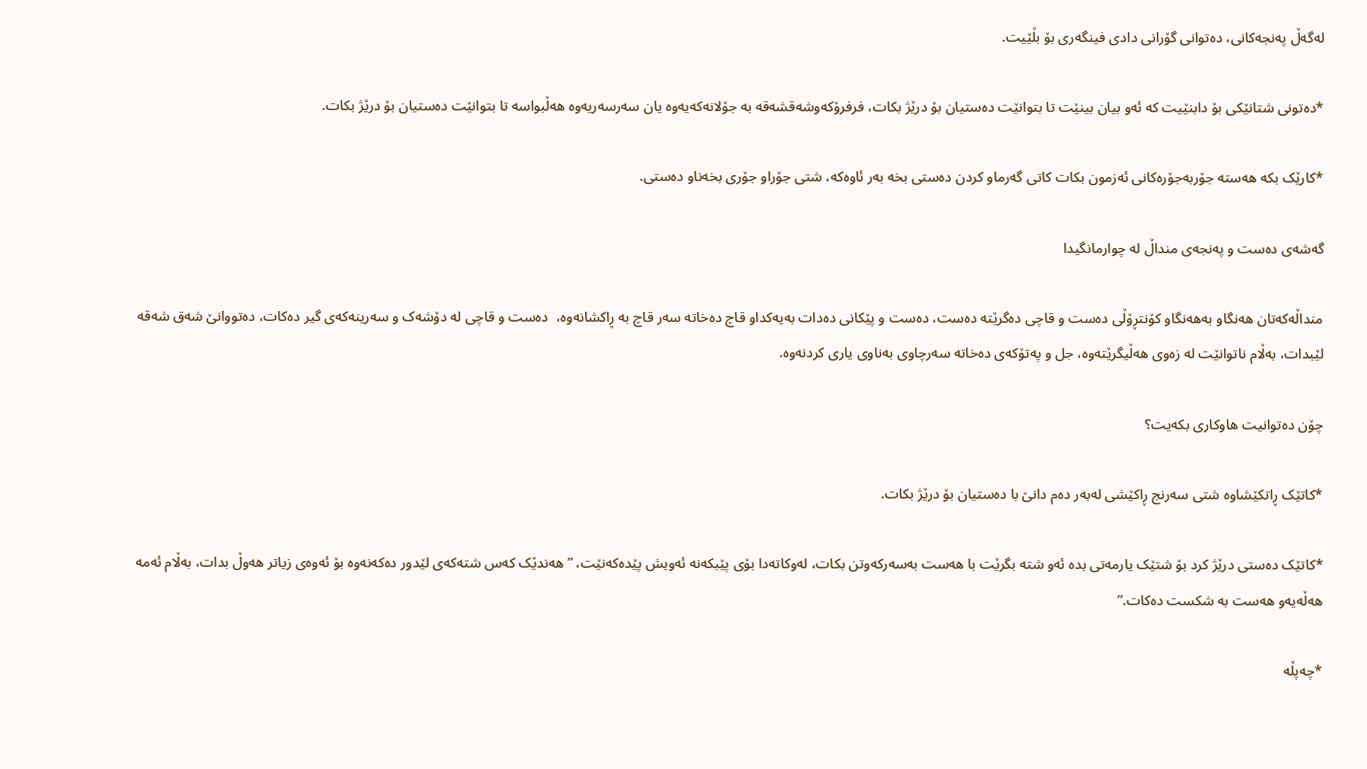لەگەڵ پەنجەکانی، دەتوانی گۆرانی دادی فینگەری بۆ بڵێیت.

*دەتونی شتانێکی بۆ دابنێیت کە ئەو بیان بینێت تا بتوانێت دەستیان بۆ درێژ بکات، فرفرۆکەوشەقشەقە بە جۆلانەکەیەوە یان سەرسەریەوە هەڵبواسە تا بتوانێت دەستیان بۆ درێژ بکات.

*کارێک بکە هەستە جۆربەجۆرەکانی ئەزمون بکات کاتی گەرماو کردن دەستی بخە بەر ئاوەکە، شتی جۆراو جۆری بخەناو دەستی.

گەشەی دەست و پەنجەی منداڵ لە چوارمانگیدا

منداڵەکەتان هەنگاو بەهەنگاو کۆنتڕۆڵی دەست و قاچی دەگرێتە دەست، دەست و پێکانی دەدات بەیەکداو قاچ دەخاتە سەر قاچ بە ڕاکشانەوە،  دەست و قاچی لە دۆشەک و سەرینەکەی گیر دەکات، دەتووانێ شەق شەقە لێبدات، بەڵام ناتوانێت لە زەوی هەڵیگرێتەوە، جل و پەتۆکەی دەخاتە سەرچاوی بەناوی یاری کردنەوە.

چۆن دەتوانیت هاوکاری بکەیت؟

*کاتێک ڕاتکێشاوە شتی سەرنج ڕاکێشی لەبەر دەم دانێ با دەستیان بۆ درێژ بکات.

*کاتێک دەستی درێژ کرد بۆ شتێک یارمەتی بدە ئەو شتە بگرێت با هەست بەسەرکەوتن بکات، لەوکاتەدا بۆی پێبکەنە ئەویش پێدەکەنێت، ” هەندێک کەس شتەکەی لێدور دەکەنەوە بۆ ئەوەی زیاتر هەوڵ بدات، بەڵام ئەمە هەڵەیەو هەست بە شکست دەکات.”

*چەپڵە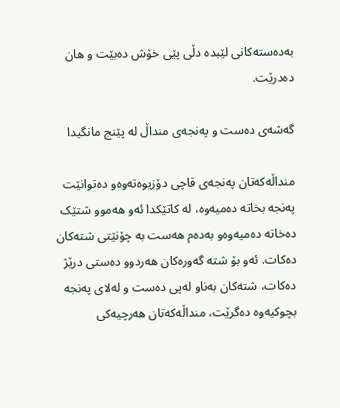بەدەستەکانی لێبدە دڵی پێی خۆش دەبێت و هان دەدرێت.

گەشەی دەست و پەنجەی منداڵ لە پێنج مانگیدا

منداڵەکەتان پەنجەی قاچی دۆزیوەتەوەو دەتوانێت پەنجە بخاتە دەمیەوە، لە کاتێکدا ئەو هەموو شتێک دەخاتە دەمیەوەو بەدەم هەست بە چۆنێتی شتەکان دەکات. ئەو بۆ شتە گەورەکان هەردوو دەستی درێژ دەکات، شتەکان بەناو لەپی دەست و لەلای پەنجە بچوکیەوە دەگرێت، منداڵەکەتان هەرچیەکی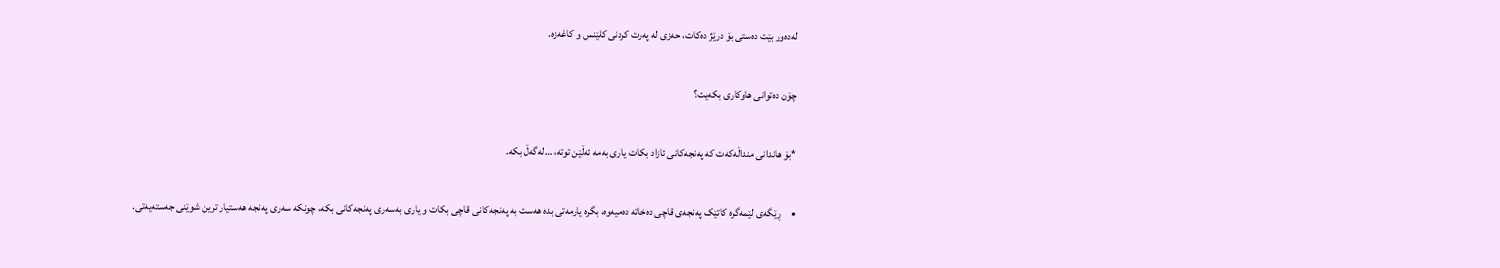لەدەور بێت دەستی بۆ درێژ دەکات، حەزی لە پەرت کردنی کلێنس و کاغەزە.

چۆن دەتوانی هاوکاری بکەیت؟

*بۆ هاندانی منداڵەکەت کە پەنجەکانی ئازاد بکات یاری بەمە ئەڵێن توتە، …لەگەڵ بکە.

•     ڕێگەی لێمەگرە کاتێک پەنجەی قاچی دەخاتە دەمیەوە، بگرە یارمەتی بدە هەست بە پەنجەکانی قاچی بکات و یاری بەسەری پەنجەکانی بکە، چونکە سەری پەنجە هەستیار ترین شوێنی جەستەیەتی.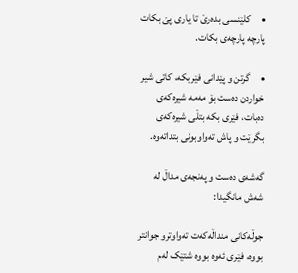•     کلێنسی بدەرێ تا یاری پێ بکات  پارچە پارچەی بکات.

•     گرتن و پێدانی فێربکە، کاتی شیر خواردن دەست بۆ مەمە شیرەکەی دەبات، فێری بکە بتڵی شیرەکەی بگرێت و پاش تەواوبونی بتداتەوە.

گەشەی دەست و پەنجەی مداڵ لە شەش مانگیدا:

جوڵەکانی منداڵەکەت تەواوترو جوانتر بووە، فێری ئەوە بووە شتێک لەم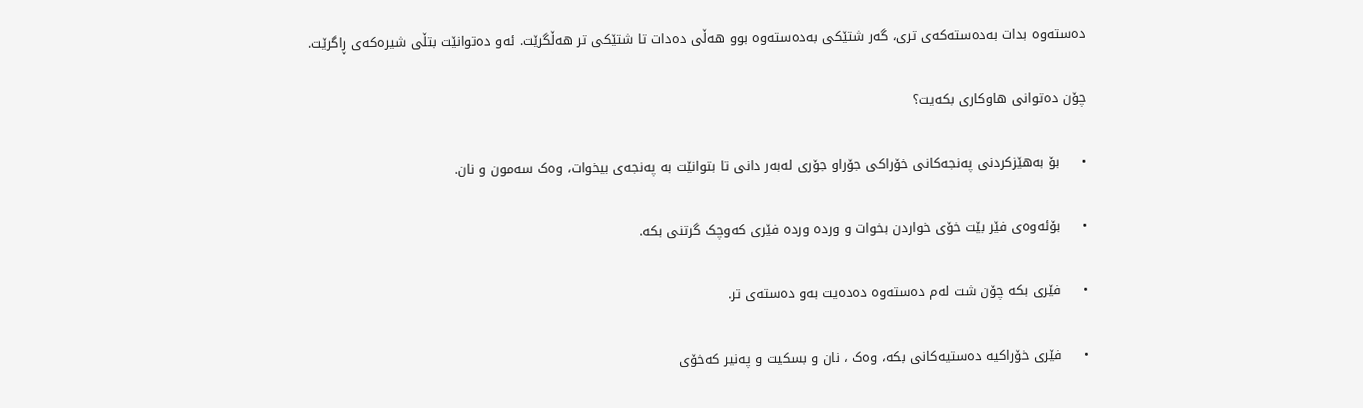دەستەوە بدات بەدەستەکەی تری، گەر شتێکی بەدەستەوە بوو هەڵی دەدات تا شتێکی تر هەڵگرێت. ئەو دەتوانێت بتڵی شیرەکەی ڕاگرێت.

چۆن دەتوانی هاوکاری بکەیت؟

•     بۆ بەهێزکردنی پەنجەکانی خۆراکی جۆراو جۆری لەبەر دانی تا بتوانێت بە پەنجەی بیخوات، وەک سەمون و نان.

•     بۆئەوەی فێر بێت خۆی خواردن بخوات و وردە وردە فێری کەوچک گرتنی بکە.

•     فێری بکە چۆن شت لەم دەستەوە دەدەیت بەو دەستەی تر.

•     فێری خۆراکیە دەستیەکانی بکە، وەک ، نان و بسکیت و پەنیر کەخۆی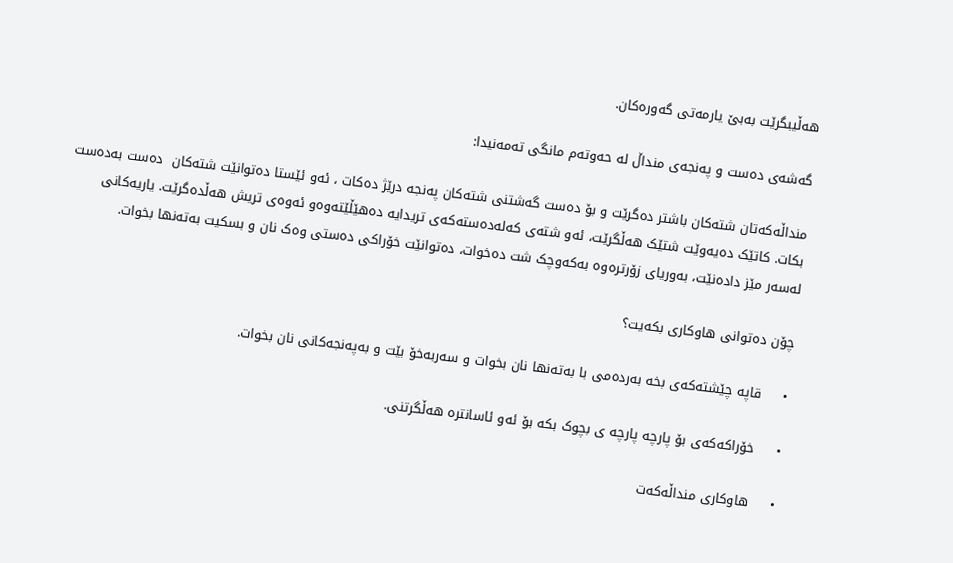هەڵیبگرێت بەبێ یارمەتی گەورەکان.

گەشەی دەست و پەنجەی منداڵ لە حەوتەم مانگی تەمەنیدا:

منداڵەکەتان شتەکان باشتر دەگرێت و بۆ دەست گەشتنی شتەکان پەنجە درێژ دەکات ، ئەو ئێستا دەتوانێت شتەکان  دەست بەدەست بکات. کاتێک دەیەوێت شتێک هەڵگرێت، ئەو شتەی کەلەدەستەکەی تریدایە دەهێڵێتەوەو ئەوەی تریش هەڵدەگرێت. یاریەکانی لەسەر مێز دادەنێت، بەوریای زۆرترەوە بەکەوچک شت دەخوات، دەتوانێت خۆراکی دەستی وەک نان و بسکیت بەتەنها بخوات.

چۆن دەتوانی هاوکاری بکەیت؟

•     قاپە چێشتەکەی بخە بەردەمی با بەتەنها نان بخوات و سەربەخۆ بێت و بەپەنجەکانی نان بخوات.

•     خۆراکەکەی بۆ پارچە پارچە ی بچوک بکە بۆ ئەو ئاسانترە هەڵگرتنی.

•     هاوکاری منداڵەکەت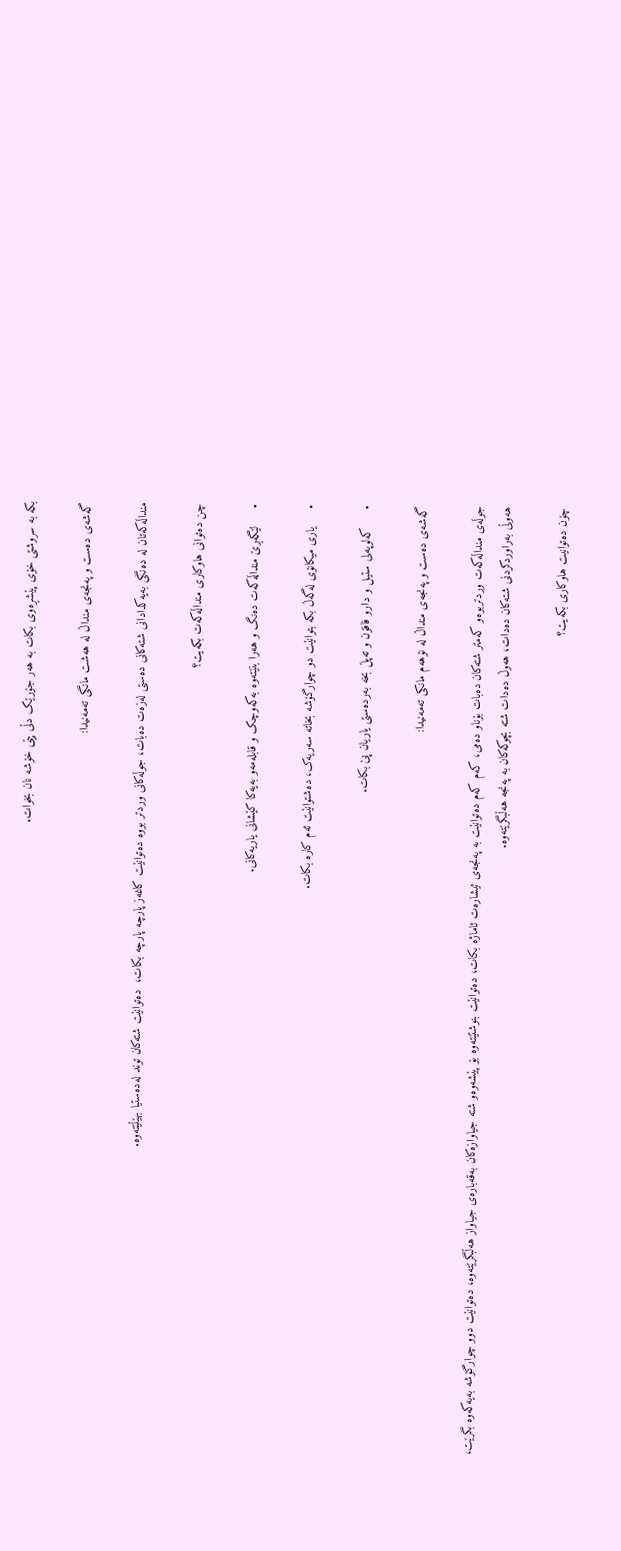بکە بە سروشتی خۆی پێشڕەوی بکات بە هەر جۆرێک دڵی پێی خۆشە نان بخوات.

گەشەی دەست و پەنجەی منداڵ لە هەشت مانگی تەمەنیدا:

منداڵەکەتان لە دەنگی بەیەکدادانی شتەکانی دەستی لەزەت دەبات، جوڵەکانی وردتر بووە دەتوانێت کاغەز پارچە پارچە بکات،  دەتوانێت شتەکان توند لەدەستیا بهێڵێتەوە.

چن دەتوانی هاوکاری منداڵەکەت بکەیت؟

•     لێگەڕێ منداڵەکەت دەنگ و هەرا بنێتەوە بەکەوچک و قابلەمەو بەیەکا کێشانی یاریەکانی.

•     یاری میکانۆی لەگەڵ بکە بتوانێت دو چوارگۆشە بخاتە سەریەک، دەشتوانێت ئەم کارە بکات.

•     کەلوپەلی ستیل و دارو فافۆن و تەپڵ بخە بەردەستی یاریان پێ بکات.

گەشەی دەست و پەنجەی منداڵ لە نۆهەم مانکی تەمەنیدا:

جوڵەی منداڵەکەت وردتربوەو کەمتر شتەکان دەبات بۆناو دەمی، کەم کەم دەتوانێت بە پەنجەی ئیشارەت ئاماژە بکات، دەتوانێت بنوشتێتەوە بۆ پێشەوەو شتە جیاوازەکان بەقەبارەی جیاواز هەڵبگرێتەوە، دەتوانێت دوو چوارگۆشە بەیەکەوە بگرێت، هەوڵی بەراوردکردنی شتەکان دەدات، هەوڵ دەدات شتە بچوکەکان بە پەنجە هەڵبگرێتەوە.

چۆن دەتوانیت هاوکاری بکەیت؟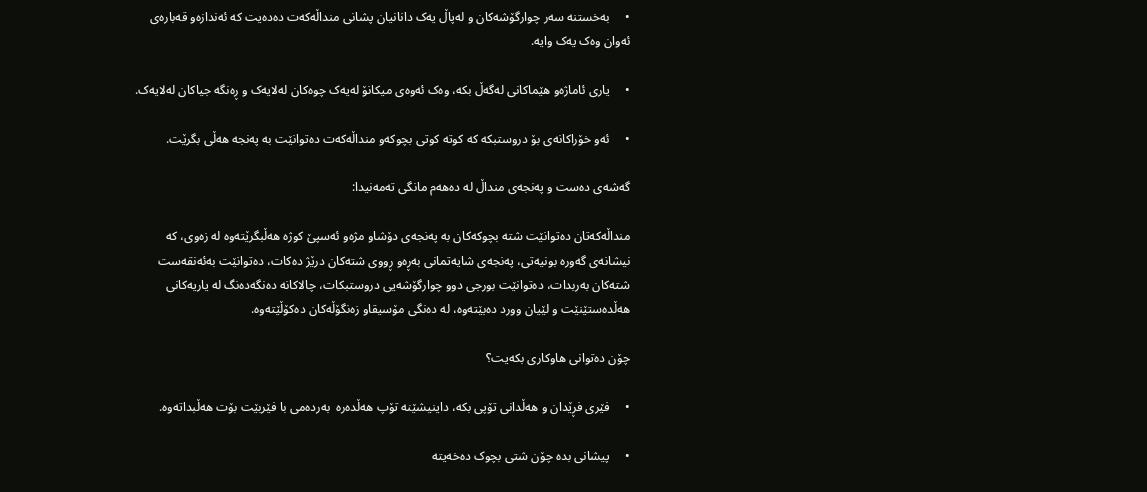•     بەخستنە سەر چوارگۆشەکان و لەپاڵ یەک دانانیان پشانی منداڵەکەت دەدەیت کە ئەندازەو قەبارەی ئەوان وەک یەک وایە.

•     یاری ئاماژەو هێماکانی لەگەڵ بکە، وەک ئەوەی میکانۆ لەیەک چوەکان لەلایەک و ڕەنگە جیاکان لەلایەک.

•     ئەو خۆراکانەی بۆ دروستبکە کە کوتە کوتی بچوکەو منداڵەکەت دەتوانێت بە پەنجە هەڵی بگرێت.

گەشەی دەست و پەنجەی منداڵ لە دەهەم مانگی تەمەنیدا:

منداڵەکەتان دەتوانێت شتە بچوکەکان بە پەنجەی دۆشاو مژەو ئەسپێ کوژە هەڵبگرێتەوە لە زەوی، کە نیشانەی گەورە بونیەتی، پەنجەی شایەتمانی بەڕەو ڕووی شتەکان درێژ دەکات، دەتوانێت بەئەنقەست شتەکان بەربدات، دەتوانێت بورجی دوو چوارگۆشەیی دروستبکات، چالاکانە دەنگەدەنگ لە یاریەکانی هەڵدەستێنێت و لێیان وورد دەبێتەوە، لە دەنگی مۆسیقاو زەنگۆڵەکان دەکۆڵێتەوە.

چۆن دەتوانی هاوکاری بکەیت؟

•     فێری فڕێدان و هەڵدانی تۆپی بکە، داینیشێنە تۆپ هەڵدەرە  بەردەمی با فێربێت بۆت هەڵبداتەوە.

•     پیشانی بدە چۆن شتی بچوک دەخەیتە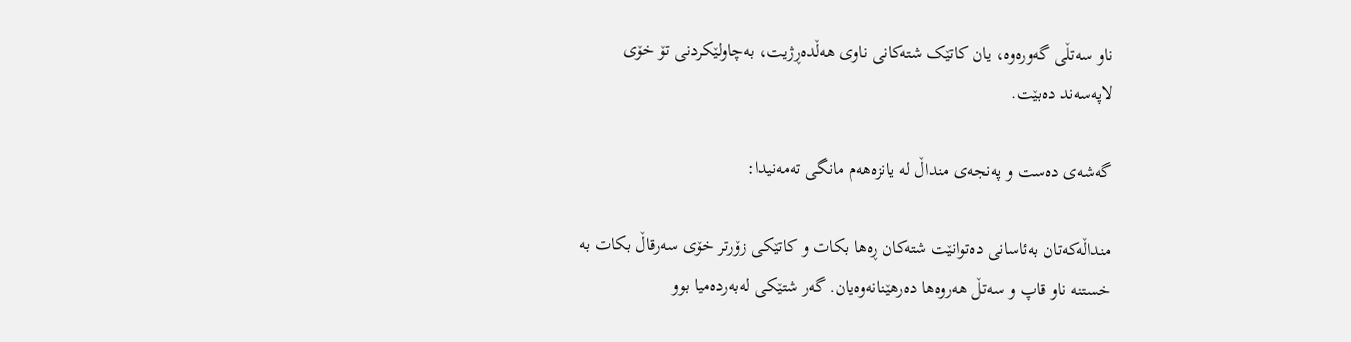ناو سەتڵی گەورەوە، یان کاتێک شتەکانی ناوی هەڵدەڕژیت، بەچاولێکردنی تۆ خۆی لاپەسەند دەبێت.

گەشەی دەست و پەنجەی منداڵ لە یانزەهەم مانگی تەمەنیدا:

منداڵەکەتان بەئاسانی دەتوانێت شتەکان ڕەها بکات و کاتێکی زۆرتر خۆی سەرقاڵ بکات بە خستنە ناو قاپ و سەتڵ هەروەها دەرهێنانەوەیان. گەر شتێکی لەبەردەمیا بوو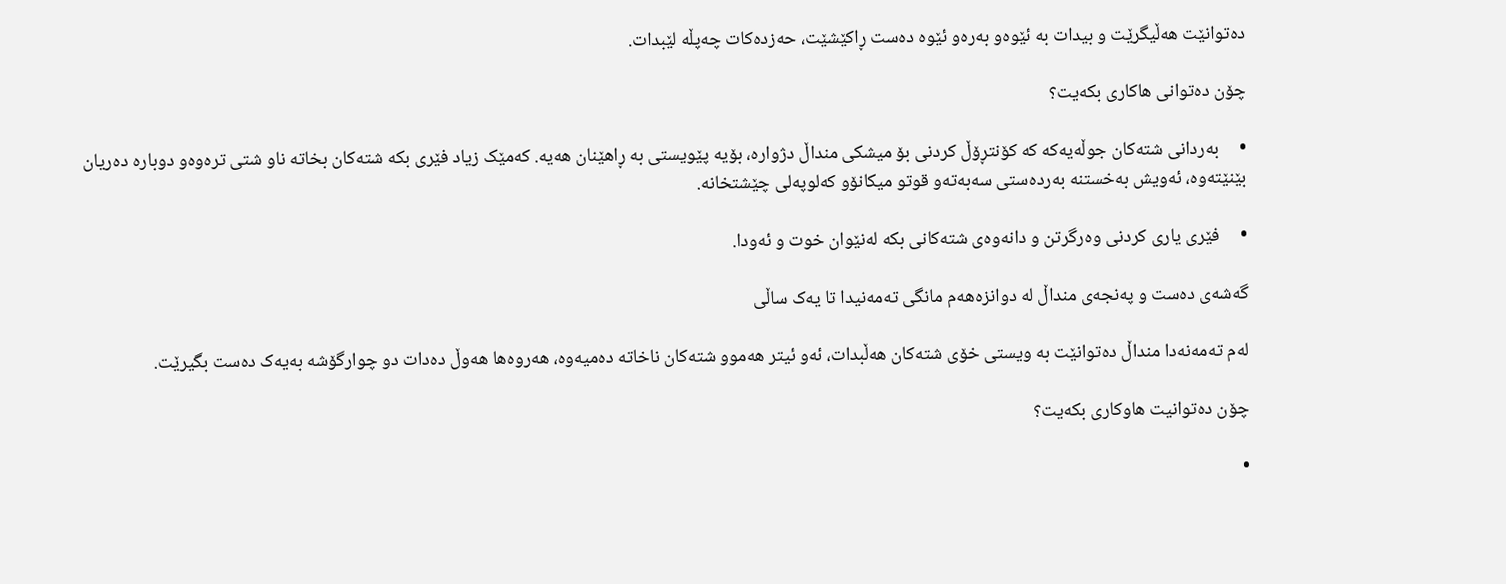دەتوانێت هەڵیگرێت و بیدات بە ئێوەو بەرەو ئێوە دەست ڕاکێشێت، حەزدەکات چەپڵە لێبدات.

چۆن دەتوانی هاکاری بکەیت؟

•     بەردانی شتەکان جوڵەیەکە کە کۆنتڕۆڵ کردنی بۆ میشکی منداڵ دژوارە، بۆیە پێویستی بە ڕاهێنان هەیە. کەمێک زیاد فێری بکە شتەکان بخاتە ناو شتی ترەوەو دوبارە دەریان بێنێتەوە، ئەویش بەخستنە بەردەستی سەبەتەو قوتو میکانۆو کەلوپەلی چێشتخانە.

•     فێری یاری کردنی وەرگرتن و دانەوەی شتەکانی بکە لەنێوان خوت و ئەودا.

گەشەی دەست و پەنجەی منداڵ لە دوانزەهەم مانگی تەمەنیدا تا یەک ساڵی

لەم تەمەنەدا منداڵ دەتوانێت بە ویستی خۆی شتەکان هەڵبدات، ئەو ئیتر هەموو شتەکان ناخاتە دەمیەوە، هەروەها هەوڵ دەدات دو چوارگۆشە بەیەک دەست بگیرێت.

چۆن دەتوانیت هاوکاری بکەیت؟

•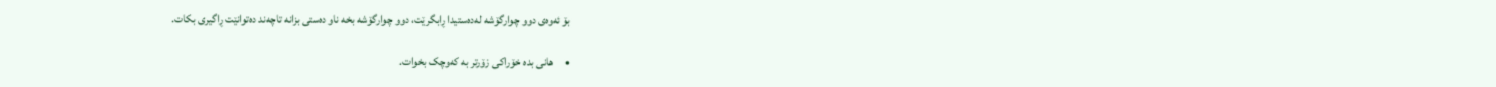بۆ ئەوەی دوو چوارگۆشە لەدەستیدا ڕابگرێت، دوو چوارگۆشە بخە ناو دەستی بزانە تاچەند دەتوانێت ڕاگیری بکات.

•     هانی بدە خۆراکی زۆرتر بە کەوچک بخوات.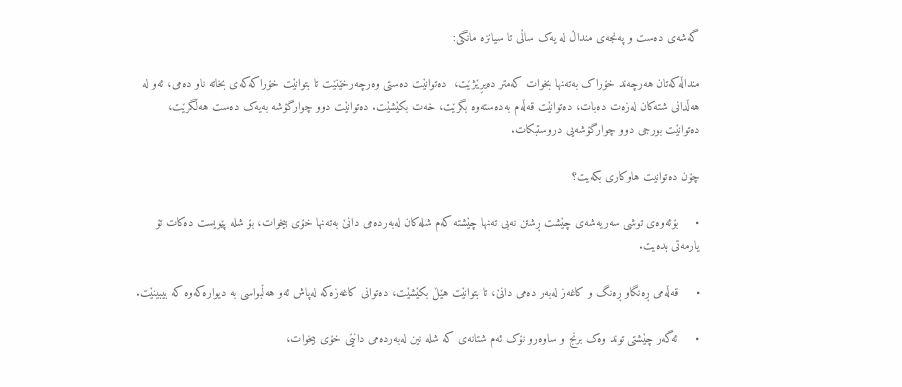گەشەی دەست و پەنجەی منداڵ لە یەک ساڵی تا سیانزە مانگی:

منداڵەکەتان هەرچەند خۆراک بەتەنها بخوات کەمتر دەیڕێژێت،  دەتوانێت دەستی وەرچەرخێنێت تا بتوانێت خۆراکەکەی بخاتە ناو دەمی، ئەو لە هەڵدانی شتەکان لەزەت دەبات، دەتوانێت قەڵەم بەدەستەوە بگرێت، خەت بکێشێت. دەتوانێت دوو چوارگۆشە بەیەک دەست هەڵگرێت، دەتوانێت بورجی دوو چوارگۆشەیی دروستبکات.

چۆن دەتوانیت هاوکاری بکەیت؟

•     بۆئەوەی توشی سەریەشەی چێشت ڕشتن نەبی تەنها چێشتە کەم شلەکان لەبەردەمی دانێ بەتەنها خۆی بیخوات، بۆ شلە پێویست دەکات تۆ یارمەتی بدەیت.

•     قەڵەمی ڕەنگاو ڕەنگ و کاغەز لەبەر دەمی دانێ، تا بتوانێت هێڵ بکێشێت، دەتوانی کاغەزەکە لەپاش ئەو هەڵبواسی بە دیوارەکەوە کە بیبینێت.

•     ئەگەر چێشتی توند وەک برنج و ساوەرو نۆک ئەم شتانەی کە شلە نین لەبەردەمی دانێی خۆی بیخوات،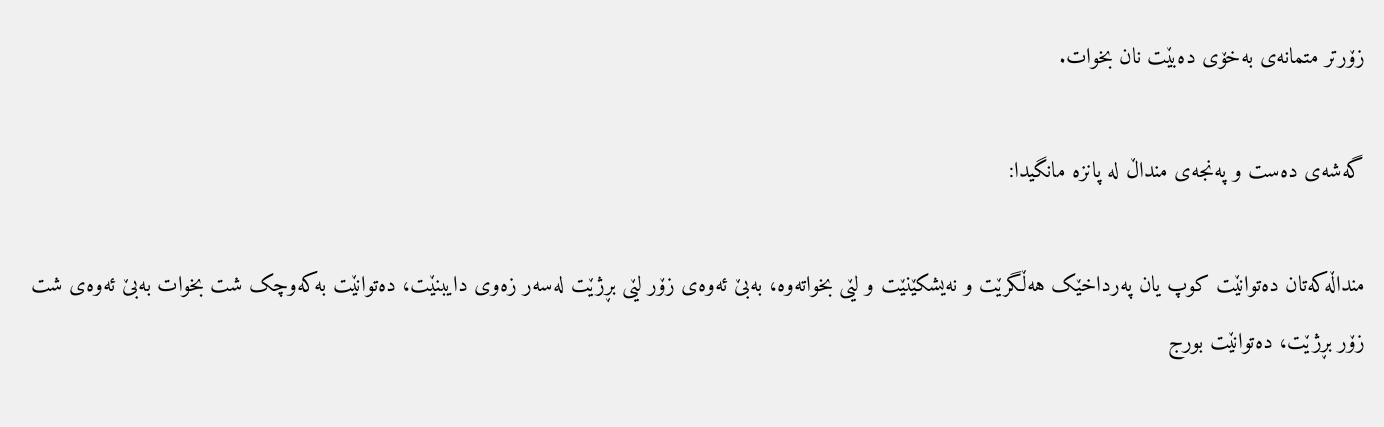زۆرتر متمانەی بەخۆی دەبێت نان بخوات.

گەشەی دەست و پەنجەی منداڵ لە پانزە مانگیدا:

منداڵەکەتان دەتوانێت کوپ یان پەرداخێک هەڵگرێت و نەیشکێنێت و لێی بخواتەوە، بەبێ ئەوەی زۆر لێی بڕژێت لەسەر زەوی دایبنێت، دەتوانێت بەکەوچک شت بخوات بەبێ ئەوەی شت زۆر بڕژێت، دەتوانێت بورج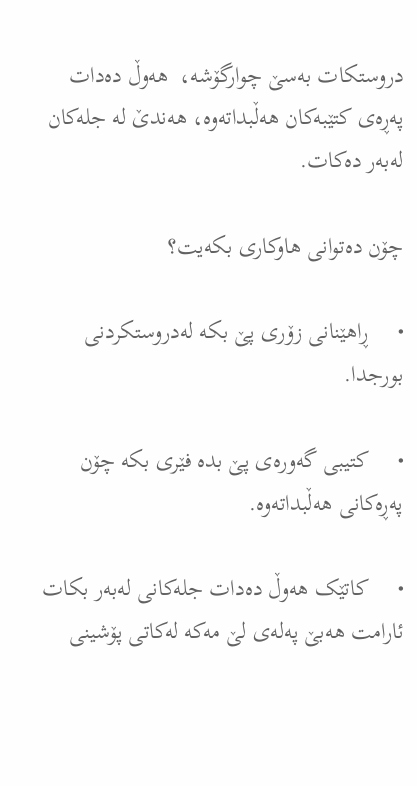دروستکات بەسێ چوارگۆشە،  هەوڵ دەدات پەڕەی کتێبەکان هەڵبداتەوە، هەندێ لە جلەکان لەبەر دەکات.

چۆن دەتوانی هاوکاری بکەیت؟

•     ڕاهێنانی زۆری پێ بکە لەدروستکردنی بورجدا.

•     کتیبی گەورەی پێ بدە فێری بکە چۆن پەڕەکانی هەڵبداتەوە.

•     کاتێک هەوڵ دەدات جلەکانی لەبەر بکات ئارامت هەبێ پەلەی لێ مەکە لەکاتی پۆشینی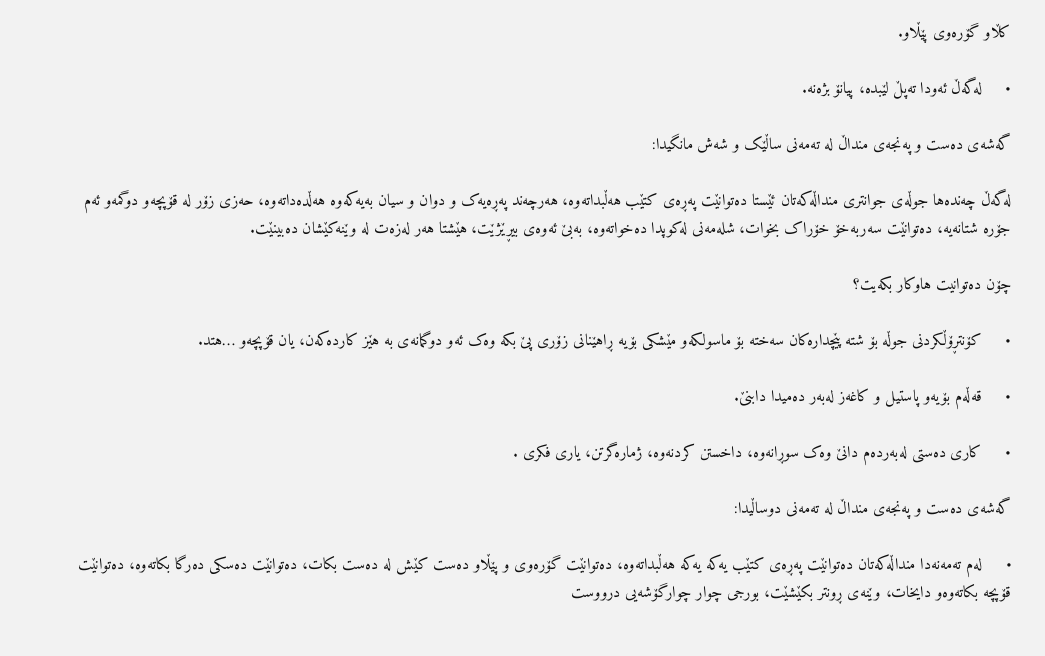کڵاو گۆرەوی پێڵاو.

•     لەگەڵ ئەودا تەپڵ لێبدە، پیانۆ بژەنە.

گەشەی دەست و پەنجەی منداڵ لە تەمەنی ساڵێک و شەش مانگیدا:

لەگەڵ چەندەها جوڵەی جوانتری منداڵەکەتان ئێستا دەتوانێت پەڕەی کتێب هەڵبداتەوە، هەرچەند پەڕەیەک و دوان و سیان بەیەکەوە هەڵدەداتەوە، حەزی زۆر لە قۆپچەو دوگمەو ئەم جۆرە شتانەیە، دەتوانێت سەربەخۆ خۆراک بخوات، شلەمەنی لەکوپدا دەخواتەوە، بەبێ ئەوەی بیڕێژێت، هێشتا هەر لەزەت لە وێنەکێشان دەبینێت.

چۆن دەتوانیت هاوکار بکەیت؟

•     کۆنتڕۆڵکردنی جوڵە بۆ شتە پێچدارەکان سەختە بۆ ماسولکەو مێشکی بۆیە ڕاهێنانی زۆری پێ بکە وەک ئەو دوگمانەی بە هێز کاردەکەن، یان قۆپچەو …هتد.

•     قەڵەم بۆیەو پاستیل و کاغەز لەبەر دەمیدا دابنێ.

•     کاری دەستی لەبەردەم دانێ وەک سوڕانەوە، داخستن کردنەوە، ژمارەگرتن، یاری فکری .

گەشەی دەست و پەنجەی منداڵ لە تەمەنی دوساڵیدا:

•     لەم تەمەنەدا منداڵەکەتان دەتوانێت پەڕەی کتێب یەکە یەکە هەڵبداتەوە، دەتوانێت گۆرەوی و پێڵاو دەست کێش لە دەست بکات، دەتوانێت دەسکی دەرگا بکاتەوە، دەتوانێت قۆپچە بکاتەوەو دایخات، وێنەی ڕونتر بکێشێت، بورجی چوار چوارگۆشەیی درووست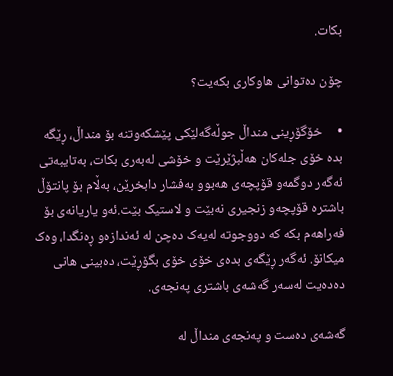بکات.

چۆن دەتوانی هاوکاری بکەیت؟

•     خۆگۆڕینی منداڵ جوڵەگەلێکی پێشکەوتنە بۆ منداڵ، ڕێگە بدە خۆی جلەکان هەڵبژێرێت و خۆشی لەبەری بکات، بەتایبەتی ئەگەر دوگمەو قۆپچەی هەبوو بەفشار دابخرێن، بەڵام بۆ پانتۆڵ باشترە قۆپچەو زنجیری نەبێت و لاستیک بێت.ئەو یاریانەی بۆ فەراهەم بکە کە دووجوتە لەیەک دەچن لە ئەندازەو ڕەنگدا، وەک میکانۆ. ئەگەر ڕێگەی بدەی خۆی خۆی بگۆڕێت، دەبینی هانی دەدەیت لەسەر گەشەی باشتری پەنجەی.

گەشەی دەست و پەنجەی منداڵ لە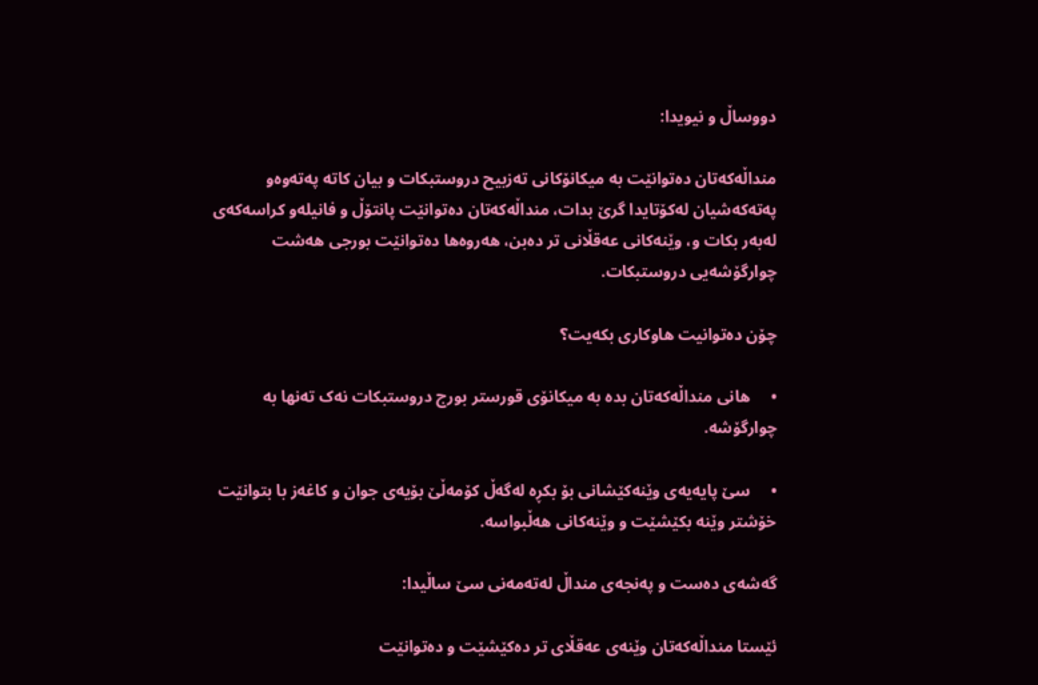دووساڵ و نیویدا:

منداڵەکەتان دەتوانێت بە میکانۆکانی تەزبیح دروستبکات و بیان کاتە پەتەوەو پەتەکەشیان لەکۆتایدا گرێ بدات، منداڵەکەتان دەتوانێت پانتۆڵ و فانیلەو کراسەکەی لەبەر بکات و، وێنەکانی عەقڵانی تر دەبن، هەروەها دەتوانێت بورجی هەشت چوارگۆشەیی دروستبکات.

چۆن دەتوانیت هاوکاری بکەیت؟

•     هانی منداڵەکەتان بدە بە میکانۆی قورستر بورج دروستبکات نەک تەنها بە چوارگۆشە.

•     سێ پایەیەی وێنەکێشانی بۆ بکڕە لەگەڵ کۆمەڵێ بۆیەی جوان و کاغەز با بتوانێت خۆشتر وێنە بکێشێت و وێنەکانی هەڵبواسە.

گەشەی دەست و پەنجەی منداڵ لەتەمەنی سێ ساڵیدا:

ئێستا منداڵەکەتان وێنەی عەقڵای تر دەکێشێت و دەتوانێت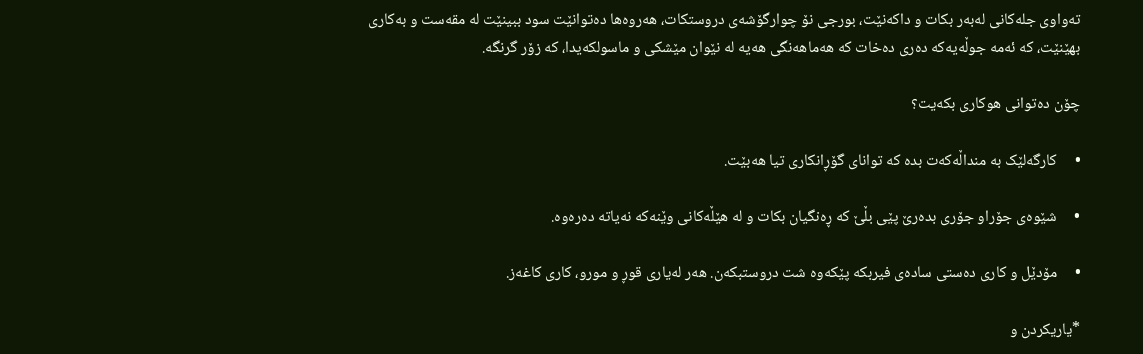تەواوی جلەکانی لەبەر بکات و داکەنێت، بورجی نۆ چوارگۆشەی دروستکات، هەروەها دەتوانێت سود ببینێت لە مقەست و بەکاری بهێنێت، کە ئەمە جوڵەیەکە دەری دەخات کە هەماهەنگی هەیە لە نێوان مێشکی و ماسولکەیدا، کە زۆر گرنگە.

چۆن دەتوانی هوکاری بکەیت؟

•     کارگەلێک بە منداڵەکەت بدە کە توانای گۆڕانکاری تیا هەبێت.

•     شێوەی جۆراو جۆری بدەرێ پێی بڵێ کە ڕەنگیان بکات و لە هێڵەکانی وێنەکە نەیاتە دەرەوە.

•     مۆدێل و کاری دەستی سادەی فیربکە پێکەوە شت دروستبکەن. هەر لەیاری قوڕ و مورو، کاری کاغەز.

*یاریکردن و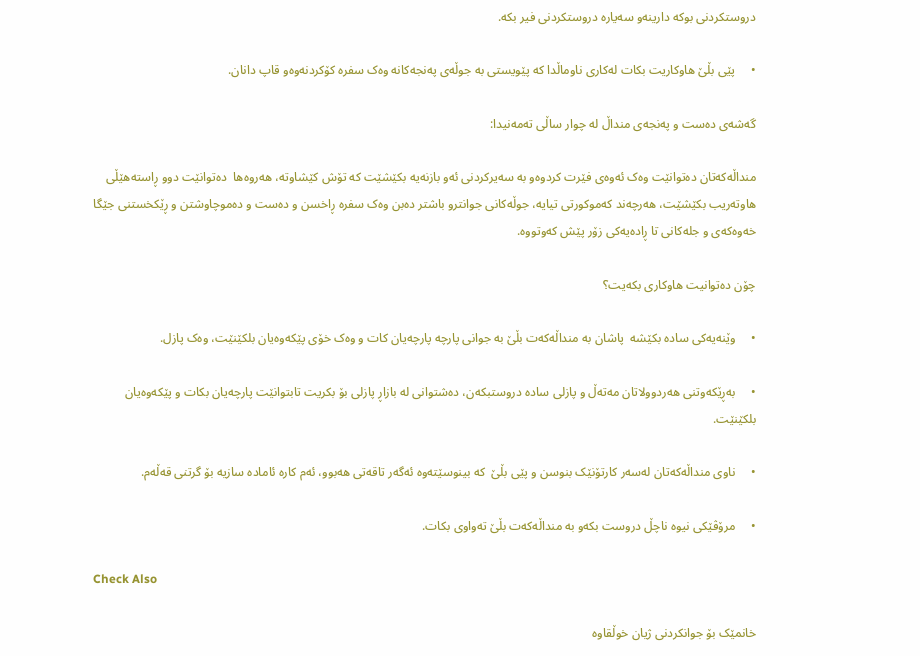دروستکردنی بوکە دارینەو سەیارە دروستکردنی فیر بکە.

•     پێی بڵێ هاوکاریت بکات لەکاری ناوماڵدا کە پێویستی بە جوڵەی پەنجەکانە وەک سفرە کۆکردنەوەو قاپ دانان.

گەشەی دەست و پەنجەی منداڵ لە چوار ساڵی تەمەنیدا:

منداڵەکەتان دەتوانێت وەک ئەوەی فێرت کردوەو بە سەیرکردنی ئەو بازنەیە بکێشێت کە تۆش کێشاوتە، هەروەها  دەتوانێت دوو ڕاستەهێڵی هاوتەریب بکێشێت، هەرچەند کەموکورتی تیایە، جوڵەکانی جوانترو باشتر دەبن وەک سفرە ڕاخسن و دەست و دەموچاوشتن و ڕێکخستنی جێگا خەوەکەی و جلەکانی تا ڕادەیەکی زۆر پێش کەوتووە.

چۆن دەتوانیت هاوکاری بکەیت؟

•     وێنەیەکی سادە بکێشە  پاشان بە منداڵەکەت بڵێ بە جوانی پارچە پارچەیان کات و وەک خۆی پێکەوەیان بلکێنێت، وەک پازل.

•     بەڕێکەوتنی هەردوولاتان مەتەڵ و پازلی سادە دروستبکەن، دەشتوانی لە بازاڕ پازلی بۆ بکریت تابتوانێت پارچەیان بکات و پێکەوەیان بلکێنێت.

•     ناوی منداڵەکەتان لەسەر کارتۆنێک بنوسن و پێی بڵێ  کە بینوسێتەوە ئەگەر تاقەتی هەبوو، ئەم کارە ئامادە سازیە بۆ گرتنی قەڵەم.

•     مرۆڤێکی نیوە ناچڵ دروست بکەو بە منداڵەکەت بڵێ تەواوی بکات.

Check Also

خانمێک بۆ جوانکردنی ژیان خوڵقاوە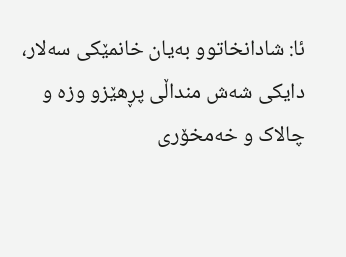ئا: شادانخاتوو بەیان خانمێکی سەلار، دایکی شەش منداڵی پڕهێزو وزە و چالاک و خەمخۆری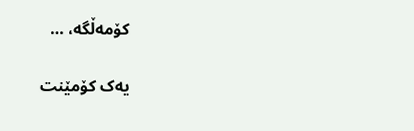کۆمەڵگە، …

یەک کۆمێنت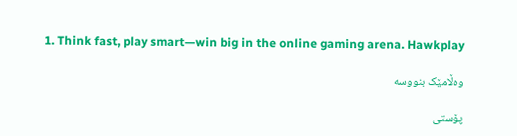1. Think fast, play smart—win big in the online gaming arena. Hawkplay

وەڵامێک بنووسە

پۆستی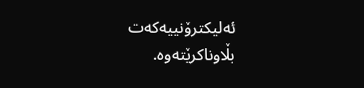ئەلیکترۆنییەکەت بڵاوناکرێتەوە.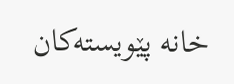خانە پێویستەکان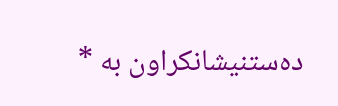دەستنیشانکراون بە *